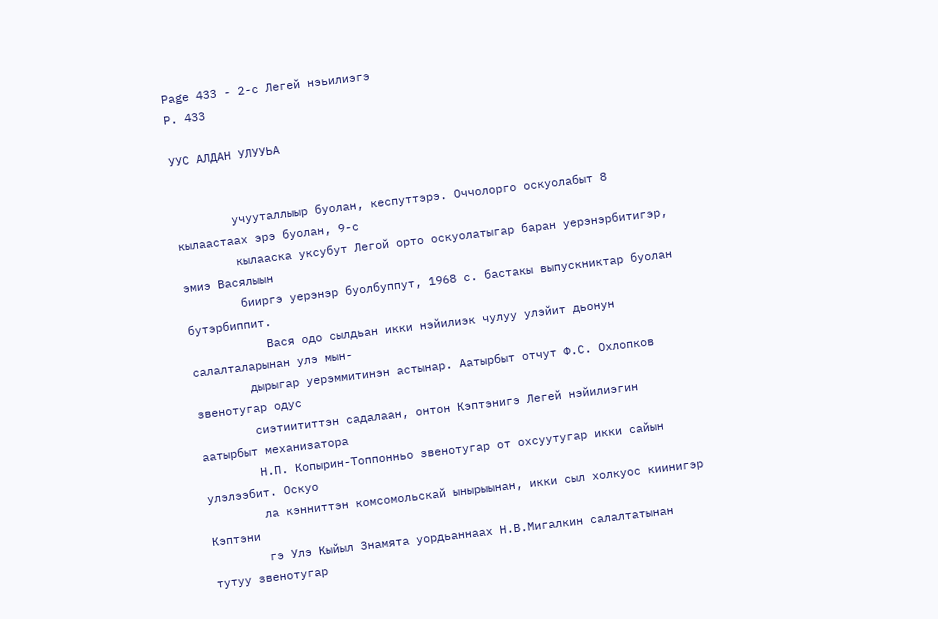Page 433 - 2-с Легей нэьилиэгэ
P. 433

УУС АЛДАН УЛУУЬА


        учууталлыыр буолан, кеспуттэрэ. Оччолорго оскуолабыт 8 кылаастаах эрэ буолан, 9-с
        кылааска уксубут Легой орто оскуолатыгар баран уерэнэрбитигэр, эмиэ Васялыын
        бииргэ уерэнэр буолбуппут, 1968 с. бастакы выпускниктар буолан бутэрбиппит.
           Вася одо сылдьан икки нэйилиэк чулуу улэйит дьонун салалталарынан улэ мын-
        дырыгар уерэммитинэн астынар. Аатырбыт отчут Ф.С. Охлопков звенотугар одус
        сиэтиититтэн садалаан, онтон Кэптэнигэ Легей нэйилиэгин аатырбыт механизатора
        Н.П. Копырин-Топпонньо звенотугар от охсуутугар икки сайын улэлээбит. Оскуо
        ла кэнниттэн комсомольскай ынырыынан, икки сыл холкуос киинигэр Кэптэни
        гэ Улэ Кыйыл Знамята уордьаннаах Н.В.Мигалкин салалтатынан тутуу звенотугар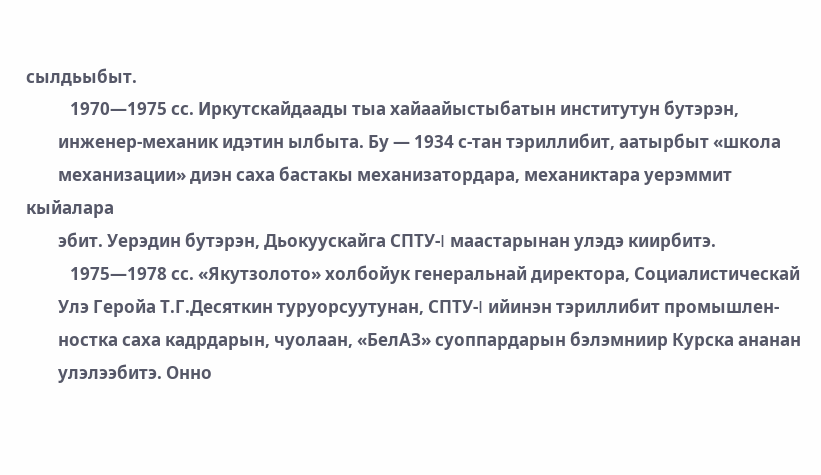сылдьыбыт.
           1970—1975 сс. Иркутскайдаады тыа хайаайыстыбатын институтун бутэрэн,
        инженер-механик идэтин ылбыта. Бу — 1934 с-тан тэриллибит, аатырбыт «школа
        механизации» диэн саха бастакы механизатордара, механиктара уерэммит кыйалара
        эбит. Уерэдин бутэрэн, Дьокуускайга СПТУ-I маастарынан улэдэ киирбитэ.
           1975—1978 сс. «Якутзолото» холбойук генеральнай директора, Социалистическай
        Улэ Геройа Т.Г.Десяткин туруорсуутунан, СПТУ-I ийинэн тэриллибит промышлен-
        ностка саха кадрдарын, чуолаан, «БелАЗ» суоппардарын бэлэмниир Курска ананан
        улэлээбитэ. Онно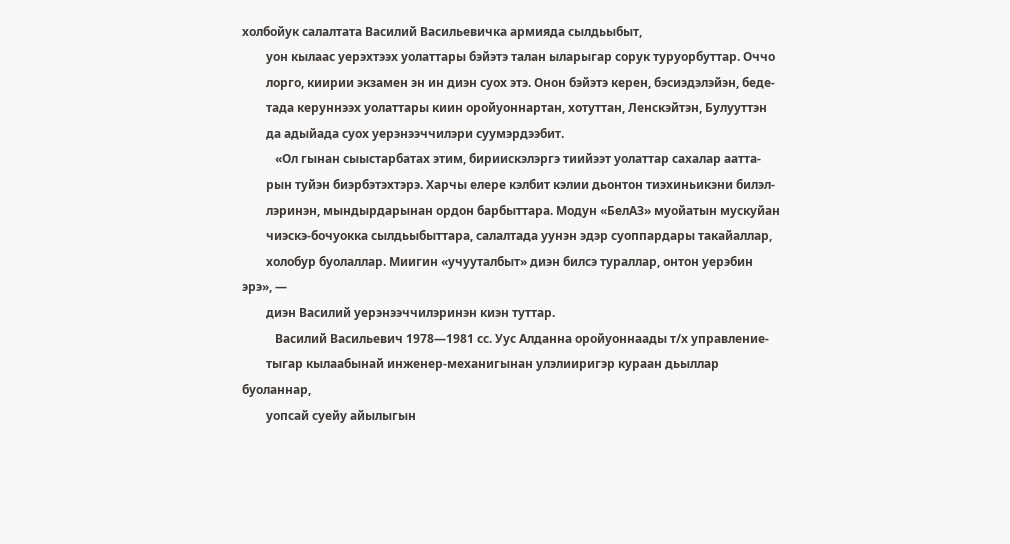холбойук салалтата Василий Васильевичка армияда сылдьыбыт,
        уон кылаас уерэхтээх уолаттары бэйэтэ талан ыларыгар сорук туруорбуттар. Оччо
        лорго, киирии экзамен эн ин диэн суох этэ. Онон бэйэтэ керен, бэсиэдэлэйэн, беде-
        тада керуннээх уолаттары киин оройуоннартан, хотуттан, Ленскэйтэн, Булууттэн
        да адыйада суох уерэнээччилэри суумэрдээбит.
           «Ол гынан сыыстарбатах этим, бириискэлэргэ тиийээт уолаттар сахалар аатта-
        рын туйэн биэрбэтэхтэрэ. Харчы елере кэлбит кэлии дьонтон тиэхиньикэни билэл-
        лэринэн, мындырдарынан ордон барбыттара. Модун «БелАЗ» муойатын мускуйан
        чиэскэ-бочуокка сылдьыбыттара, салалтада уунэн эдэр суоппардары такайаллар,
        холобур буолаллар. Миигин «учууталбыт» диэн билсэ тураллар, онтон уерэбин эрэ», —
        диэн Василий уерэнээччилэринэн киэн туттар.
           Василий Васильевич 1978—1981 сс. Уус Алданна оройуоннаады т/х управление-
        тыгар кылаабынай инженер-механигынан улэлииригэр кураан дьыллар буоланнар,
        уопсай суейу айылыгын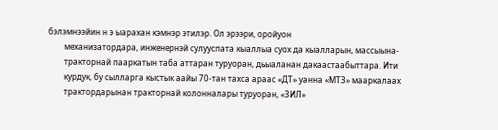бэлэмнээйин н э ыарахан кэмнэр этилэр. Ол эрээри, оройуон
        механизатордара, инженернэй сулууспата кыаллыа суох да кыалларын, массыына-
        тракторнай пааркатын таба аттаран туруоран, дьыаланан дакаастаабыттара. Ити
        курдук, бу сылларга кыстык аайы 70-тан тахса араас «ДТ» уанна «МТЗ» мааркалаах
        трактордарынан тракторнай колонналары туруоран, «ЗИЛ»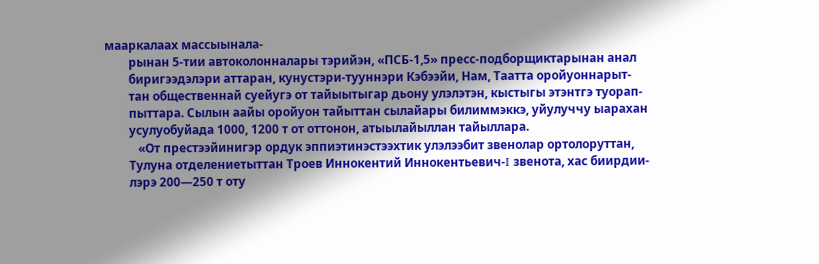мааркалаах массыынала-
        рынан 5-тии автоколонналары тэрийэн, «ПСБ-1,5» пресс-подборщиктарынан анал
        биригээдэлэри аттаран, кунустэри-тууннэри Кэбээйи, Нам, Таатта оройуоннарыт-
        тан общественнай суейугэ от тайыытыгар дьону улэлэтэн, кыстыгы этэнтгэ туорап-
        пыттара. Сылын аайы оройуон тайыттан сылайары билиммэккэ, уйулуччу ыарахан
        усулуобуйада 1000, 1200 т от оттонон, атыылайыллан тайыллара.
           «От престээйинигэр ордук эппиэтинэстээхтик улэлээбит звенолар ортолоруттан,
        Тулуна отделениетыттан Троев Иннокентий Иннокентьевич-I звенота, хас биирдии-
        лэрэ 200—250 т оту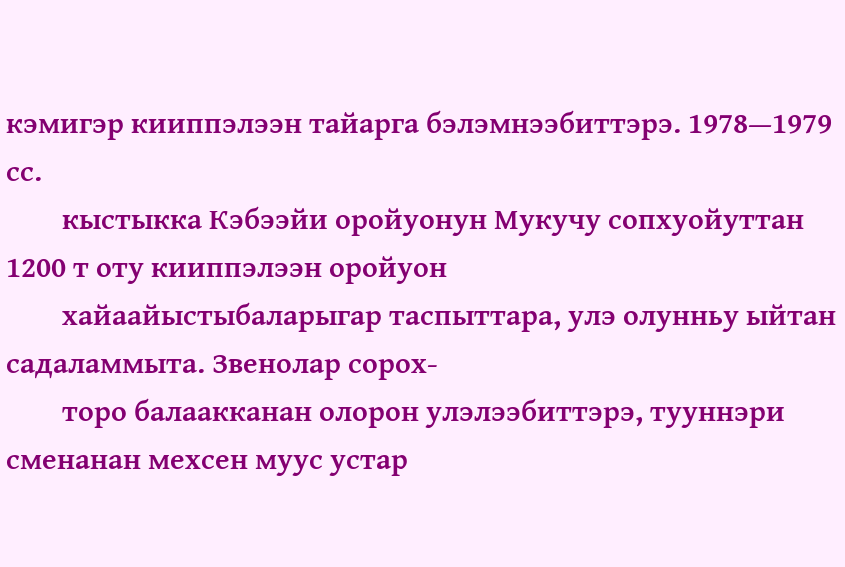кэмигэр кииппэлээн тайарга бэлэмнээбиттэрэ. 1978—1979 сс.
        кыстыкка Кэбээйи оройуонун Мукучу сопхуойуттан 1200 т оту кииппэлээн оройуон
        хайаайыстыбаларыгар таспыттара, улэ олунньу ыйтан садаламмыта. Звенолар сорох-
        торо балаакканан олорон улэлээбиттэрэ, тууннэри сменанан мехсен муус устар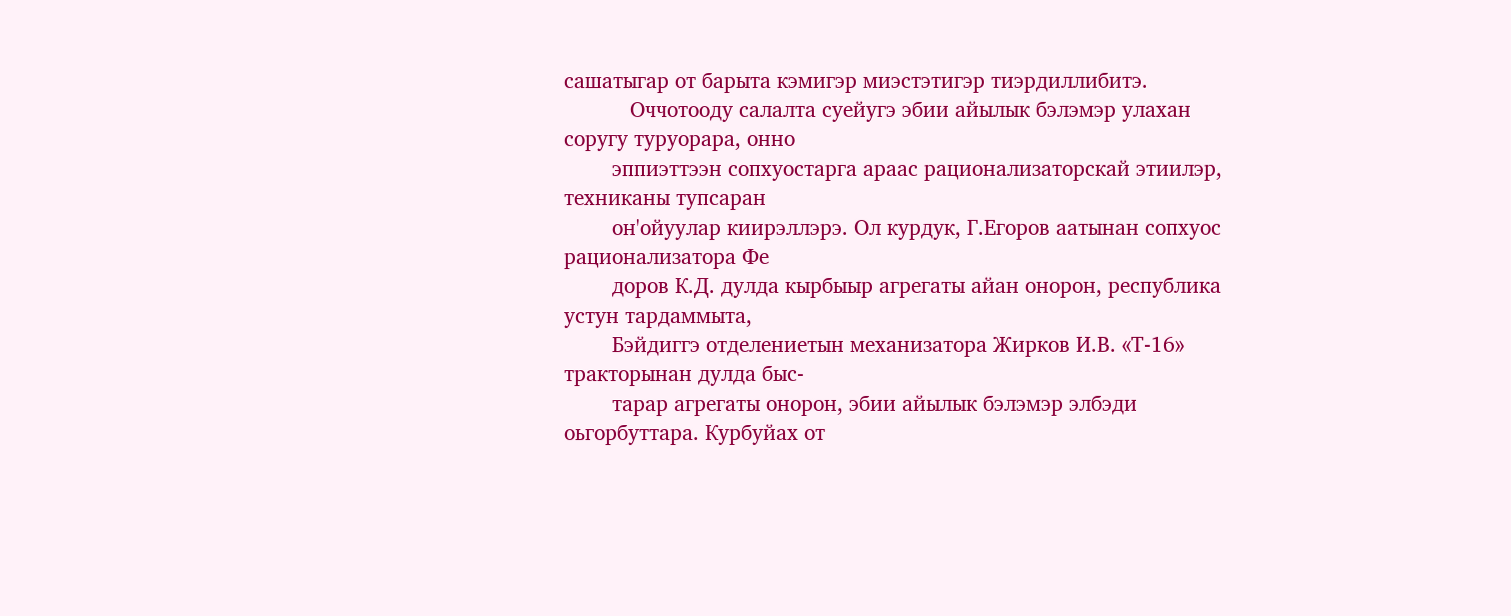сашатыгар от барыта кэмигэр миэстэтигэр тиэрдиллибитэ.
           Оччотооду салалта суейугэ эбии айылык бэлэмэр улахан соругу туруорара, онно
        эппиэттээн сопхуостарга араас рационализаторскай этиилэр, техниканы тупсаран
        он'ойуулар киирэллэрэ. Ол курдук, Г.Егоров аатынан сопхуос рационализатора Фе
        доров К.Д. дулда кырбыыр агрегаты айан онорон, республика устун тардаммыта,
        Бэйдиггэ отделениетын механизатора Жирков И.В. «Т-16» тракторынан дулда быс-
        тарар агрегаты онорон, эбии айылык бэлэмэр элбэди оьгорбуттара. Курбуйах от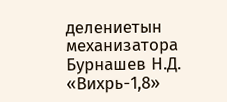делениетын механизатора Бурнашев Н.Д. «Вихрь-1,8»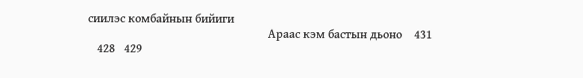сиилэс комбайнын бийиги
                                                            Араас кэм бастын дьоно    431
   428   429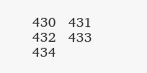430   431   432   433   434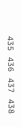435   436   437   438